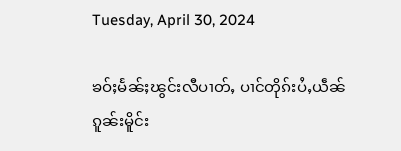Tuesday, April 30, 2024

ၶဝ်ႈမႅၼ်ႈၽွင်းလီပၢတ်ႇ ပၢင်တိုၵ်းပႆႇယဵၼ် ၵူၼ်းမိူင်း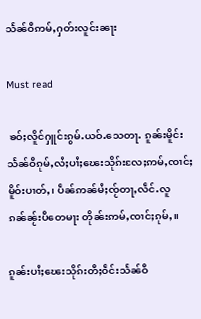သႅၼ်ဝီဢမ်ႇႁတ်းလူင်းၼႃး

Must read

 ၶဝ်ႈလိူင်ႁူင်းၵွမ်ႉယဝ်ႉသေတႃႉ ၵူၼ်းမိူင်းသႅၼ်ဝီၵုမ်ႇလႆႈပၢႆႈၽေးသိုၵ်းလႄႈဢမ်ႇၸၢင်ႈမိူဝ်းပၢတ်ႇ၊ ပဵၼ်ဢၼ်မႆႈၸႂ်တႃႇလဵင်ႉလူၵၼ်ၼႂ်းပီတေမႃး တိုၼ်းဢမ်ႇၸၢင်ႈၵုမ်ႇ။

ၵူၼ်းပၢႆႈၽေးသိုၵ်းတီႈဝဵင်းသႅၼ်ဝီ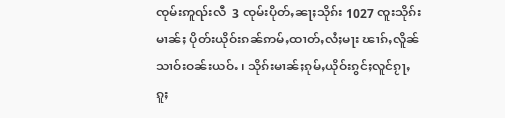ၸုမ်းဢူၺ်းလီ  3 ၸုမ်းပိုတ်ႇၼႃႈသိုၵ်း 1027 ၸူးသိုၵ်းမၢၼ်ႈ ပိုတ်းယိုဝ်းၵၼ်ဢမ်ႇထၢတ်ႇလႆႈမႃး ၽၢၵ်ႇလိူၼ်သၢဝ်းဝၼ်းယဝ်ႉ ၊ သိုၵ်းမၢၼ်ႈၵုမ်ႇယိုဝ်းၵွင်ႈလူင်ၵႂႃႇၵူႈ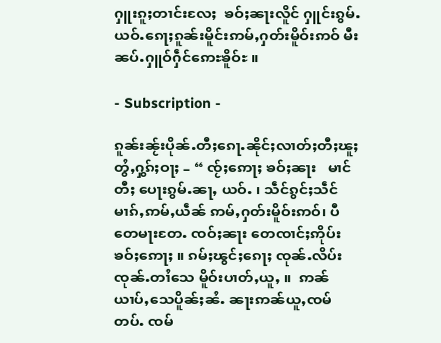ႁူးၵူႈတၢင်းလႄႈ  ၶဝ်ႈၼႃးလိူင် ႁူင်းၵွမ်ႉယဝ်ႉၵေႃႈၵူၼ်းမိူင်းဢမ်ႇႁတ်းမိူဝ်းဢဝ် မီးၼပ်ႉႁူဝ်ႁဵင်ဢေႊၶိူဝ်ႊ ။

- Subscription -

ၵူၼ်းၼႂ်းပိုၼ်ႉတီႈၵေႃႉၼိုင်ႈလၢတ်ႈတီႈၽူႈတွႆႇႁွၵ်ႈဝႃႈ – “ ၸႂ်ႈဢေႃႈ ၶဝ်ႈၼႃး   မၢင်တီႈ ပေႃးၵွမ်ႉၼႃႇ ယဝ်ႉ ၊ သဵင်ၵွင်ႈသဵင်မၢၵ်ႇဢမ်ႇယဵၼ် ဢမ်ႇႁတ်းမိူဝ်းဢဝ်၊ ပီတေမႃးတႄႉ ၸဝ်ႈၼႃး တေၸၢင်ႈဢိုပ်းၶဝ်ႈဢေႃႈ ။ ၵမ်ႈၽွင်ႈၵေႃႈ ၸုၼ်ႉလိပ်းၸုၼ်ႉတၢႆသေ မိူဝ်းပၢတ်ႇယူႇ ။  ဢၼ်ယၢပ်ႇသေပိူၼ်ႈၼႆႉ ၼႃးဢၼ်ယူႇၸမ် တပ်ႉ ၸမ်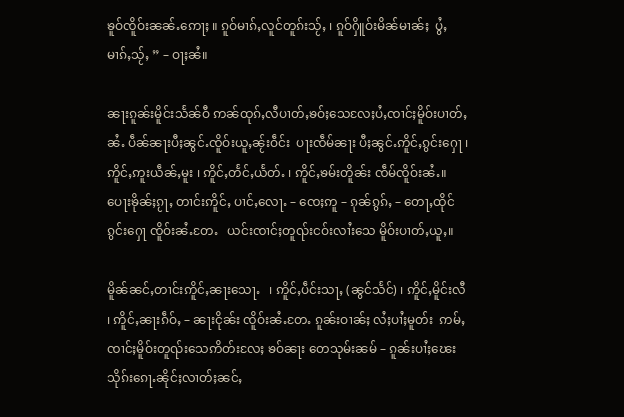ၶူဝ်ၸိူဝ်းၼၼ်ႉဢေႃႈ ။ ၵူဝ်မၢၵ်ႇလူင်တူၵ်းသႂ်ႇ ၊ ၵူဝ်ႁိူဝ်းမိၼ်မၢၼ်ႈ  ပွႆႇမၢၵ်ႇသႂ်ႇ ” – ဝႃႈၼႆ။

ၼႃးၵူၼ်းမိူင်းသႅၼ်ဝီ ဢၼ်ထုၵ်ႇလီပၢတ်ႇၶဝ်ႈသေလႄႈပႆႇၸၢင်ႈမိူဝ်းပၢတ်ႇၼႆႉ ပဵၼ်ၼႃးပီႈၼွင်ႉၸိူဝ်းယူႇၼႂ်းဝဵင်း  ပႃးၸဵမ်ၼႃး ပီႈၼွင်ႉဢိူင်ႇၵွင်းႁေႃ ၊ ဢိူင်ႇဢူးယဵၼ်ႇမူး ၊ ဢိူင်ႇတႅင်ႇယႅတ်ႉ ၊ ဢိူင်ႇၶမ်းတိူၼ်း ၸဵမ်ၸိူဝ်းၼႆႉ။ ပေႃးၶိုၼ်ႈၵႂႃႇ တၢင်းဢိူင်ႇ ပၢင်ႇလေႃႉ – ၸေႈဢူ – ၵုၼ်ၵွၵ်ႇ – တေႃႇထိုင် ၵွင်းႁေႃ ၸိူဝ်းၼႆႉတႄႉ   ယင်းၸၢင်ႈတူၺ်းငဝ်းလၢႆးသေ မိူဝ်းပၢတ်ႇယူႇ။

မိူၼ်ၼင်ႇတၢင်းဢိူင်ႇၼႃးသေႃႉ   ၊ ဢိူင်ႇပဵင်းသႃႇ (ၼွင်သႅင်) ၊ ဢိူင်ႇမိူင်းလီ ၊ ဢိူင်ႇၼႃးၵဵဝ်ႇ – ၼႃးငိုၼ်း ၸိူဝ်းၼႆႉတႄႉ ၵူၼ်းဝၢၼ်ႈ လႆႈပၢႆႈမူတ်း  ဢမ်ႇၸၢင်ႈမိူဝ်းတူၺ်းသေဢိတ်းလႄႈ ၶဝ်ၼႃး တေသုမ်းၼမ် – ၵူၼ်းပၢႆႈၽေးသိုၵ်းၵေႃႉၼိုင်ႈလၢတ်ႈၼင်ႇ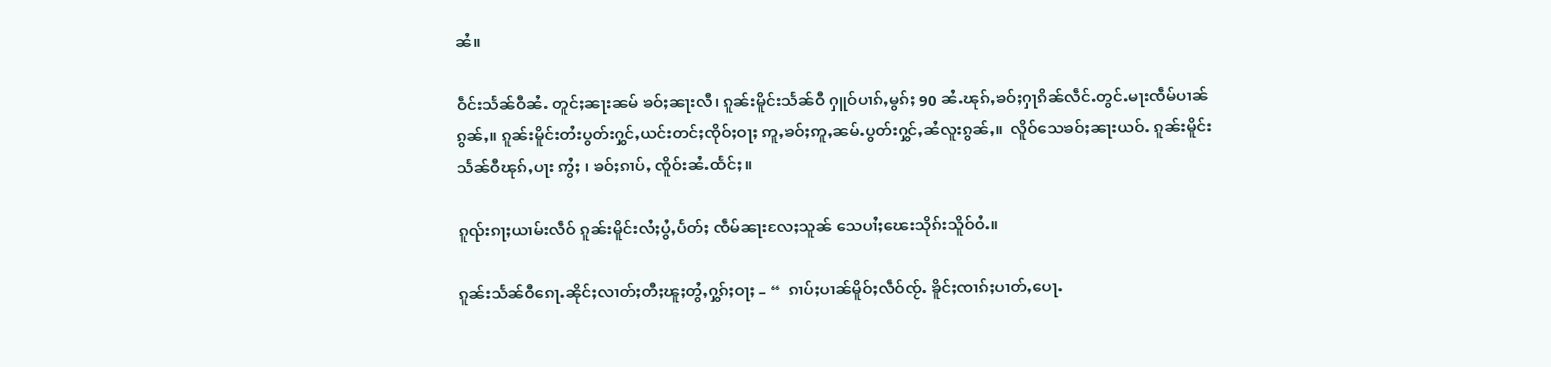ၼႆ။

ဝဵင်းသႅၼ်ဝီၼႆႉ တူင်ႈၼႃးၼမ် ၶဝ်ႈၼႃးလီ၊ ၵူၼ်းမိူင်းသႅၼ်ဝီ ႁူဝ်ပၢၵ်ႇမွၵ်ႈ 90 ၼႆႉၽုၵ်ႇၶဝ်ႈႁႃၵိၼ်လဵင်ႉတွင်ႉမႃးၸဵမ်ပၢၼ်ၵွၼ်ႇ။ ၵူၼ်းမိူင်းတႆးပွတ်းႁွင်ႇယင်းတင်ႈၸိုဝ်ႈဝႃႈ ဢူႇၶဝ်ႈဢူႇၼမ်ႉပွတ်းႁွင်ႇၼႆလူးၵွၼ်ႇ။  လိူဝ်သေၶဝ်ႈၼႃးယဝ်ႉ ၵူၼ်းမိူင်းသႅၼ်ဝီၽုၵ်ႇပႃး ဢွႆႈ ၊ ၶဝ်ႈၵၢပ်ႇ ၸိူဝ်းၼႆႉထႅင်ႈ။

ၵူၺ်းၵႃႈယၢမ်းလဵဝ် ၵူၼ်းမိူင်းလႆႈပွႆႇပႅတ်ႈ ၸဵမ်ၼႃးလႄႈသူၼ် သေပၢႆႈၽေးသိုၵ်းသိူဝ်ဝႆႉ။

ၵူၼ်းသႅၼ်ဝီၵေႃႉၼိုင်ႈလၢတ်ႈတီႈၽူႈတွႆႇႁွၵ်ႈဝႃႈ – “  ၵၢပ်ႈပၢၼ်မိူဝ်ႈလဵဝ်ၸႂ်ႉ ၶိူင်ႈၸၢၵ်ႈပၢတ်ႇပေႃႉ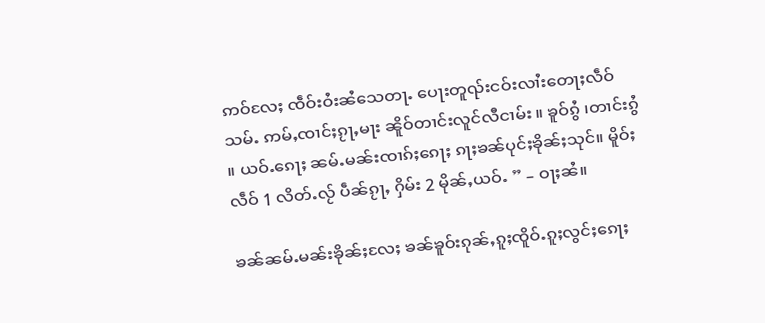ဢဝ်လႄႈ ၸဵဝ်းဝႆးၼႆသေတႃႉ ပေႃးတူၺ်းငဝ်းလၢႆးတေႃႈလဵဝ်သမ်ႉ ဢမ်ႇၸၢင်ႈၵႂႃႇမႃး ၼိူဝ်တၢင်းလူင်လီငၢမ်း ။ ၶူဝ်ၵွႆ ၊တၢင်းၵွႆ ။ ယဝ်ႉၵေႃႈ ၼမ်ႉမၼ်းၸၢၵ်ႈၵေႃႈ ၵႃႈၶၼ်ပုင်ႈၶိုၼ်ႈသုင်။ မိူဝ်ႈလဵဝ် 1 လိတ်ႉလႂ် ပဵၼ်ၵႂႃႇ ႁိမ်း 2 မိုၼ်ႇယဝ်ႉ ” – ဝႃႈၼႆ။

ၶၼ်ၼမ်ႉမၼ်းၶိုၼ်ႈလႄႈ ၶၼ်ၶူဝ်းၵုၼ်ႇၵူႈၸိူဝ်ႉၵူႈလွင်ႈၵေႃႈ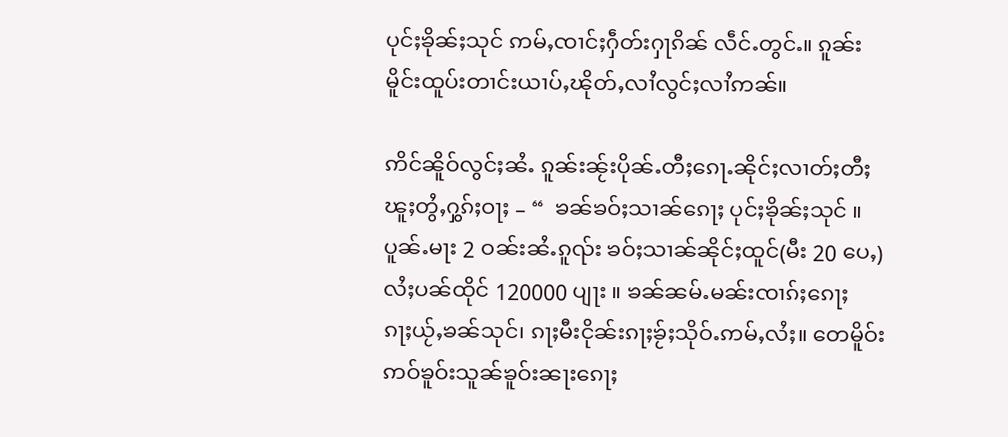ပုင်ႈၶိုၼ်ႈသုင် ဢမ်ႇၸၢင်ႈႁဵတ်းႁႃၵိၼ် လဵင်ႉတွင်ႉ။ ၵူၼ်းမိူင်းထူပ်းတၢင်းယၢပ်ႇၽိုတ်ႇလၢႆလွင်ႈလၢႆဢၼ်။

ဢိင်ၼိူဝ်လွင်ႈၼႆႉ ၵူၼ်းၼႂ်းပိုၼ်ႉတီႈၵေႃႉၼိုင်ႈလၢတ်ႈတီႈၽူႈတွႆႇႁွၵ်ႈဝႃႈ – “  ၶၼ်ၶဝ်ႈသၢၼ်ၵေႃႈ ပုင်ႈၶိုၼ်ႈသုင် ။ ပူၼ်ႉမႃး 2 ဝၼ်းၼႆႉၵူၺ်း ၶဝ်ႈသၢၼ်ၼိုင်ႈထူင်(မီး 20 ပေႇ) လႆႈပၼ်ထိုင် 120000 ပျႃး ။ ၶၼ်ၼမ်ႉမၼ်းၸၢၵ်ႈၵေႃႈ ၵႃႈယႂ်ႇၶၼ်သုင်၊ ၵႃႈမီးငိုၼ်းၵႃႈၶႂ်ႈသိုဝ်ႉဢမ်ႇလႆႈ။ တေမိူဝ်းဢဝ်ၶူဝ်းသူၼ်ၶူဝ်းၼႃးၵေႃႈ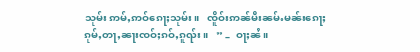သုမ်း ဢမ်ႇဢဝ်ၵေႃႈသုမ်း။   ၸိူဝ်းဢၼ်မီးၼမ်ႉမၼ်းၵေႃႈ ၵုမ်ႇတႃႇၼႃးၸဝ်ႈၵဝ်ႇၵူၺ်း ။   ” –  ဝႃႈၼႆ။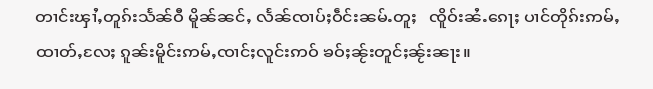တၢင်းၾၢႆႇတူၵ်းသႅၼ်ဝီ မိူၼ်ၼင်ႇ လႅၼ်ၸၢပ်ႈဝဵင်းၼမ်ႉတူႈ   ၸိူဝ်းၼႆႉၵေႃႈ ပၢင်တိုၵ်းဢမ်ႇထၢတ်ႇလႄႈ ၵူၼ်းမိူင်းဢမ်ႇၸၢင်ႈလူင်းဢဝ် ၶဝ်ႈၼႂ်းတူင်ႈၼႂ်းၼႃး။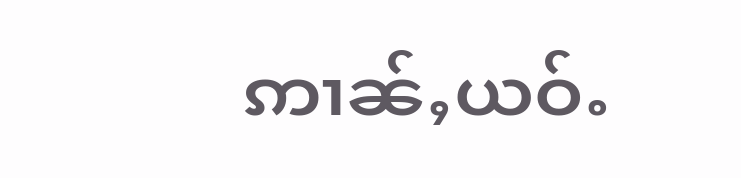ဢၢၼ်ႇယဝ်ႉ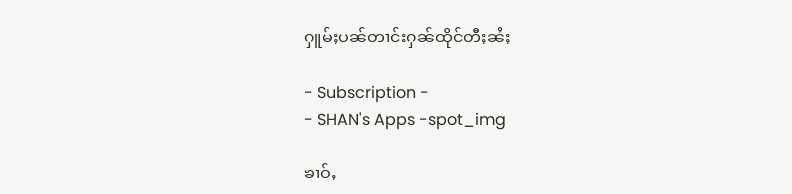ႁူမ်ႈပၼ်တၢင်းႁၼ်ထိုင်တီႈၼႆႈ

- Subscription -
- SHAN's Apps -spot_img

ၶၢဝ်ႇ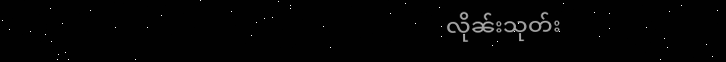လိုၼ်းသုတ်း